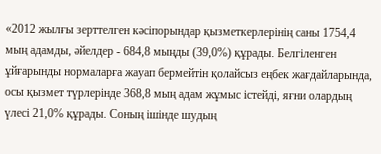«2012 жылғы зерттелген кәсіпорындар қызметкерлерінің саны 1754,4 мың адамды, әйелдер - 684,8 мыңды (39,0%) құрады. Белгіленген ұйғарынды нормаларға жауап бермейтін қолайсыз еңбек жағдайларында, осы қызмет түрлерінде 368,8 мың адам жұмыс істейді, яғни олардың үлесі 21,0% құрады. Соның ішінде шудың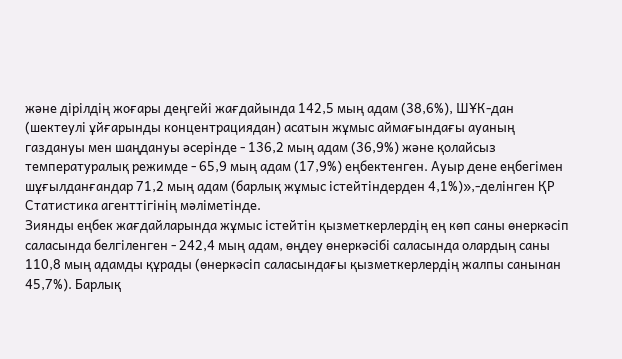және дірілдің жоғары деңгейі жағдайында 142,5 мың адам (38,6%), ШҰК-дан (шектеулі ұйғарынды концентрациядан) асатын жұмыс аймағындағы ауаның газдануы мен шаңдануы әсерінде - 136,2 мың адам (36,9%) және қолайсыз температуралық режимде - 65,9 мың адам (17,9%) еңбектенген. Ауыр дене еңбегімен шұғылданғандар 71,2 мың адам (барлық жұмыс істейтіндерден 4,1%)»,-делінген ҚР Статистика агенттігінің мәліметінде.
Зиянды еңбек жағдайларында жұмыс істейтін қызметкерлердің ең көп саны өнеркәсіп саласында белгіленген - 242,4 мың адам, өңдеу өнеркәсібі саласында олардың саны 110,8 мың адамды құрады (өнеркәсіп саласындағы қызметкерлердің жалпы санынан 45,7%). Барлық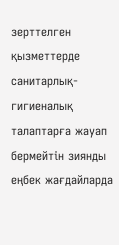зерттелген қызметтерде санитарлық-гигиеналық талаптарға жауап бермейтін зиянды еңбек жағдайларда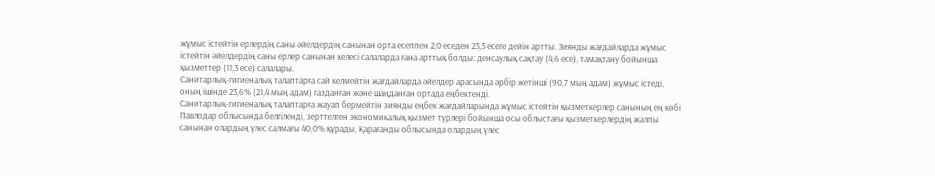жұмыс істейтін ерлердің саны әйелдердің санынан орта есеппен 2,0 еседен 23,5 есеге дейін артты. Зиянды жағдайларда жұмыс істейтін әйелдердің саны ерлер санынан келесі салаларда ғана арттық болды: денсаулық сақтау (4,6 есе), тамақтану бойынша қызметтер (11,3 есе) салалары.
Санитарлық-гигиеналық талаптарға сай келмейтін жағдайларда әйелдер арасында әрбір жетінші (90,7 мың адам) жұмыс істеді, оның ішінде 23,6% (21,4 мың адам) газданған және шаңданған ортада еңбектенді.
Санитарлық-гигиеналық талаптарға жауап бермейтін зиянды еңбек жағдайларында жұмыс істейтін қызметкерлер санының ең көбі Павлодар облысында белгіленді, зерттелген экономикалық қызмет түрлері бойынша осы облыстағы қызметкерлердің жалпы санынан олардың үлес салмағы 40,0% құрады, Қарағанды облысында олардың үлес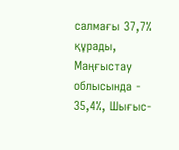салмағы 37,7% құрады, Маңғыстау облысында - 35,4%, Шығыс-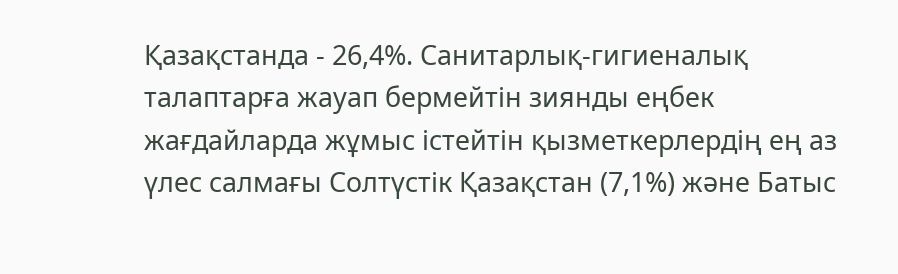Қазақстанда - 26,4%. Санитарлық-гигиеналық талаптарға жауап бермейтін зиянды еңбек жағдайларда жұмыс істейтін қызметкерлердің ең аз үлес салмағы Солтүстік Қазақстан (7,1%) және Батыс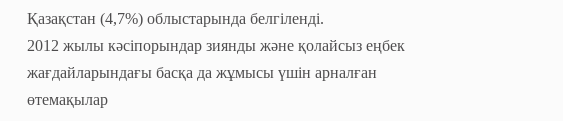Қазақстан (4,7%) облыстарында белгіленді.
2012 жылы кәсіпорындар зиянды және қолайсыз еңбек жағдайларындағы басқа да жұмысы үшін арналған өтемақылар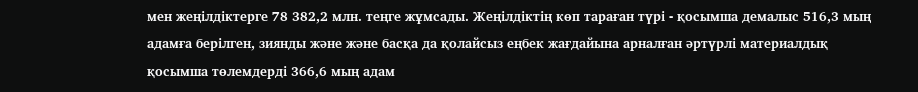мен жеңілдіктерге 78 382,2 млн. теңге жұмсады. Жеңілдіктің көп тараған түрі - қосымша демалыс 516,3 мың адамға берілген, зиянды және және басқа да қолайсыз еңбек жағдайына арналған әртүрлі материалдық қосымша төлемдерді 366,6 мың адам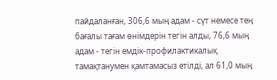пайдаланған, 306,6 мың адам - сүт немесе тең бағалы тағам өнімдерін тегін алды, 76,6 мың адам - тегін емдік-профилактикалық тамақтанумен қамтамасыз етілді, ал 61,0 мың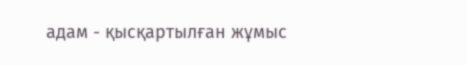адам - қысқартылған жұмыс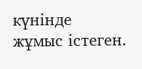күнінде жұмыс істеген.